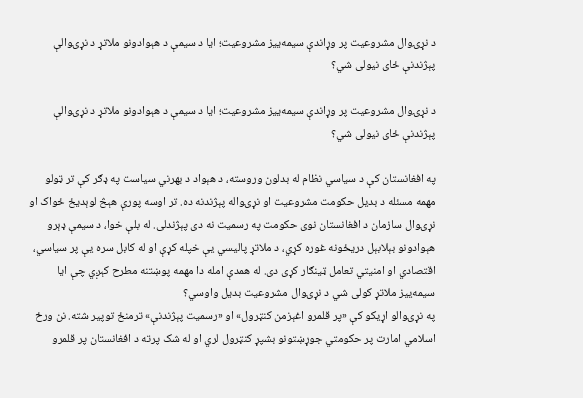د نړۍوال مشروعیت پر وړاندې سیمه‌ییز مشروعیت؛ ایا د سیمې د هېوادونو ملاتړ د نړۍوالې پېژندنې ځای نیولی شي؟

د نړۍوال مشروعیت پر وړاندې سیمه‌ییز مشروعیت؛ ایا د سیمې د هېوادونو ملاتړ د نړۍوالې پېژندنې ځای نیولی شي؟

په افغانستان کې د سیاسي نظام له بدلون وروسته، د هېواد د بهرني سیاست په ډګر کې تر ټولو مهمه مسئله د بدیل حکومت مشروعیت او نړۍواله پېژندنه ده. تر اوسه پورې هېڅ لوېدیځ ځواک او نړۍوال سازمان د افغانستان نوی حکومت په رسمیت نه دی پېژندلی. له بلې خوا، د سیمې ډېرو هېوادونو بېلابېل دریځونه غوره کړي، د ملاتړ پالیسي یې خپله کړې او له کابل سره یې پر سیاسي، اقتصادي او امنیتي تعامل ټینګار کړی دی. له همدې امله دا مهمه پوښتنه مطرح کېږي چې ایا سیمه‌ییز ملاتړ کولی شي د نړۍوال مشروعیت بدیل واوسي؟
په نړۍوالو اړیکو کې «پر قلمرو اغېزمن کنټرول» او «رسميت پېژندنې» ترمنځ توپیر شته. نن ورځ اسلامي امارت پر حکومتي جوړښتونو بشپړ کنټرول لري او له شک پرته د افغانستان پر قلمرو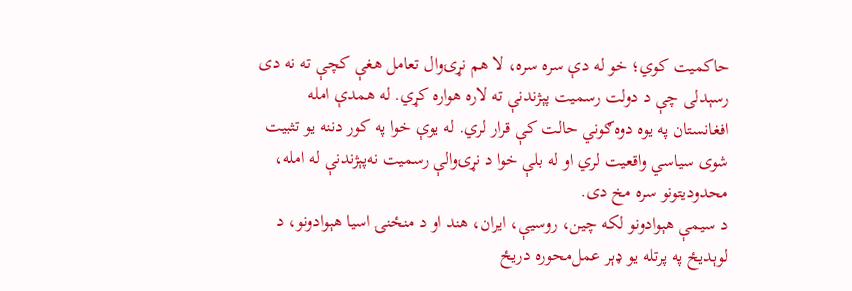حاکمیت کوي؛ خو له دې سره سره، لا هم نړۍوال تعامل هغې کچې ته نه دی رسېدلی چې د دولت رسميت پېژندنې ته لاره هواره کړي. له همدې امله افغانستان په یوه دوه‌ګوني حالت کې قرار لري. له یوې خوا په کور دننه یو تثبیت شوی سیاسي واقعیت لري او له بلې خوا د نړۍوالې رسمیت نه‌پېژندنې له امله، محدودیتونو سره مخ دی.
د سیمې هېوادونو لکه چین، روسیې، ایران، هند او د منځنۍ اسیا هېوادونو، د لوېدیځ په پرتله یو ډېر عمل‌محوره دریځ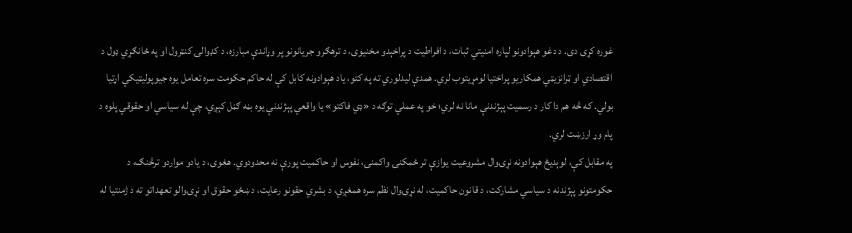غوره کړی دی. د دغو هېوادونو لپاره امنیتي ثبات، د افراطیت د پراخېدو مخنیوی، د ترهګرو جریانونو پر وړاندې مبارزه، د کډوالۍ کنټرول او په ځانګړي ډول د اقتصادي او ټرانزیټي همکاریو پراختیا لومړیتوب لري. همدې لیدلوري ته په کتو، یاد هېوادونه کابل کې له حاکم حکومت سره تعامل یوه جیوپولیټیکي اړتیا بولي. که څه هم دا کار د رسميت پېژندنې مانا نه لري؛ خو په عملي توګه د «ډي فاکتو» یا واقعي پېژندنې یوه بڼه ګڼل کېږي، چې له سیاسي او حقوقي پلوه د پام وړ ارزښت لري.
په مقابل کې، لوېدیځ هېوادونه نړۍوال مشروعیت یوازې تر ځمکنۍ واکمنۍ، نفوس او حاکمیت پورې نه محدودوي. هغوی، د یادو مواردو ترڅنګ، د حکومتونو پېژندنه د سیاسي مشارکت، د قانون حاکمیت، له نړۍوال نظم سره همغږي، د بشري حقونو رعایت، د ښځو حقوق او نړۍوالو تعهداتو ته د ژمنتیا له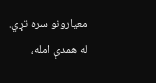معیارونو سره تړي. له همدې امله،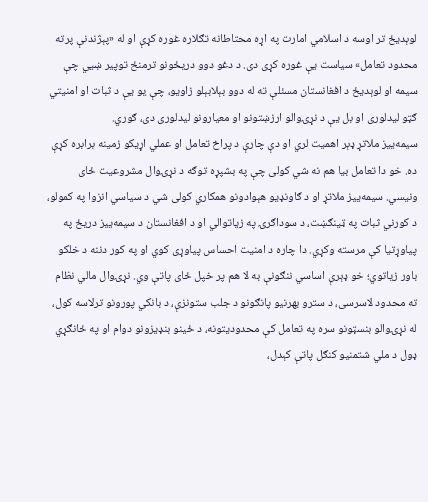لوېدیځ تر اوسه د اسلامي امارت په اړه محتاطانه تګلاره غوره کړې او له «پېژندنې پرته محدود تعامل» سیاست یې غوره کړی دی. د دغو دوو دریځونو ترمنځ توپیر ښيي چې سیمه او لوېدیځ د افغانستان مسئلې ته له دوو بېلابېلو زاویو، چې یو یې د ثبات او امنیتي ګټو لیدلوری او بل یې د نړۍوالو ارزښتونو او معیارونو لیدلوری دی، ګوري.
سیمه‌ییز ملاتړ ډېر اهمیت لري او دې چارې د پراخ تعامل او عملي اړیکو زمینه برابره کړې ده. خو دا تعامل بیا هم نه شي کولی چې په بشپړه توګه د نړۍوال مشروعیت ځای ونیسي. سیمه‌ییز ملاتړ او د ګاونډیو هېوادونو همکاري کولی شي د سیاسي انزوا په کمولو، د کورني ثبات په ټینګښت، د سوداګرۍ په زیاتوالي او د افغانستان د سیمه‌ییز دریځ په پیاوړتیا کې مرسته وکړي. دا چاره د امنیت احساس پیاوړی کوي او په کور دننه د خلکو باور زیاتوي؛ خو ډېرې اساسي ننګونې به لا هم پر خپل ځای پاتې وي. نړۍوال مالي نظام ته محدود لاسرسی، د سترو بهرنیو پانګونو د جلب ستونزې، د بانکي پورونو ترلاسه کول، له نړۍوالو بنسټونو سره په تعامل کې محدودیتونه، د ځینو بنډیزونو دوام او په ځانګړي ډول د ملي شتمنیو کنګل پاتې کېدل،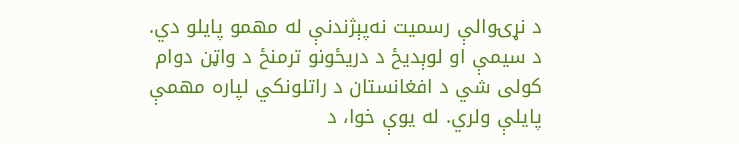د نړۍوالې رسميت نه‌پېژندنې له مهمو پایلو دي.
د سیمې او لوېدیځ د دریځونو ترمنځ د واټن دوام کولی شي د افغانستان د راتلونکي لپاره مهمې پایلې ولري. له یوې خوا، د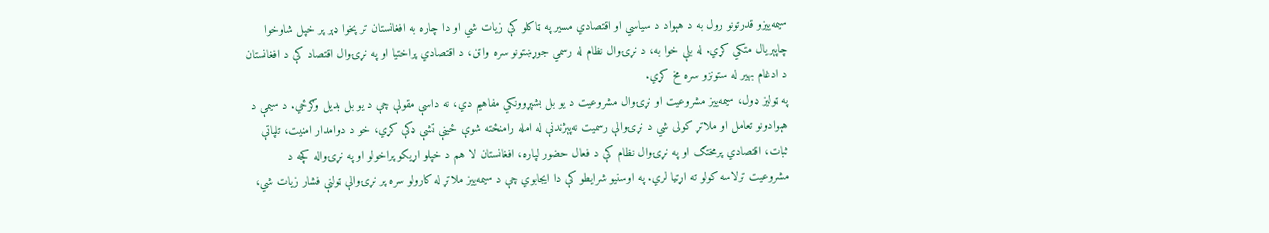سیمه‌ییزو قدرتونو رول به د هېواد د سیاسي او اقتصادي مسیر په ټاکلو کې زیات شي او دا چاره به افغانستان تر پخوا ډېر پر خپل شاوخوا چاپېریال متکي کړي. له بلې خوا به، د نړۍوال نظام له رسمي جوړښتونو سره واټن، د اقتصادي پراختیا او په نړۍوال اقتصاد کې د افغانستان د ادغام بهیر له ستونزو سره مخ کړي.
په ټولیز ډول، سیمه‌ییز مشروعیت او نړۍوال مشروعیت د یو بل بشپړوونکي مفاهیم دي، نه داسې مقولې چې د یو بل بدیل وګرځي. د سیمې د هېوادونو تعامل او ملاتړ کولی شي د نړۍوالې رسمیت نه‌پېژندنې له امله رامنځته شوې ځینې تشې ډکې کړي، خو د دوامدار امنیت، تلپاتې ثبات، اقتصادي پرمختګ او په نړۍوال نظام کې د فعال حضور لپاره، افغانستان لا هم د خپلو اړیکو پراخولو او په نړۍواله کچه د مشروعیت ترلاسه کولو ته اړتیا لري. په اوسنیو شرایطو کې دا ایجابوي چې د سیمه‌ییز ملاتړ له کارولو سره پر نړۍوالې ټولنې فشار زیات شي،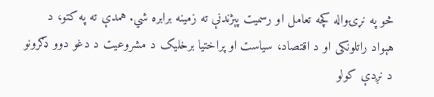څو په نړۍواله کچه تعامل او رسمیت پېژندنې ته زمینه برابره شي. همدې ته په کتو، د هېواد راتلونکی او د اقتصاد، سیاست او پراختیا برخلیک د مشروعیت د دغو دوو ډګرونو د نږدې کولو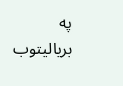په بریالیتوب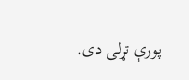پورې تړلی دی.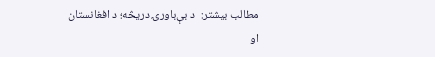مطالب بیشتر:  د بې‌باورۍ دریڅه؛ د افغانستان او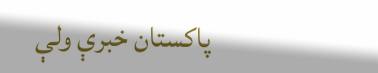پاکستان خبرې ولې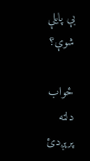بې پایلې شوې؟

ځواب دلته پرېږدئ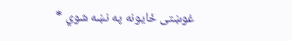غوښتى ځایونه په نښه شوي *